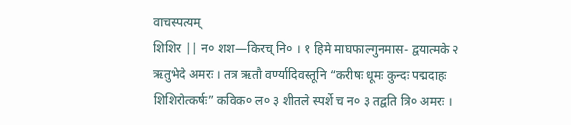वाचस्पत्यम्
शिशिर || न० शश—किरच् नि० । १ हिमे माघफाल्गुनमास- द्वयात्मके २ ऋतुभेदे अमरः । तत्र ऋतौ वर्ण्यादिवस्तूनि “करीषः धूमः कुन्दः पद्मदाहः शिशिरोत्कर्षः” कविक० ल० ३ शीतले स्पर्शे च न० ३ तद्वति त्रि० अमरः ।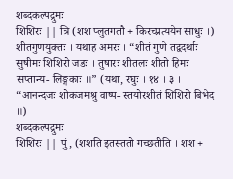शब्दकल्पद्रुमः
शिशिरः || त्रि (शश प्लुतगतौ + किरच्प्रत्ययेन साधुः ।)
शीतगुणयुक्तः । यथाह अमरः । “शीतं गुणे तद्वदर्थाः सुषीमः शिशिरो जडः । तुषारः शीतलः शीतो हिमः सप्तान्य- लिङ्गकाः ॥” (यथा, रघुः । १४ । ३ । “आनन्दजः शोकजमश्रु वाष्प- स्तयोरशीतं शिशिरो बिभेद ॥)
शब्दकल्पद्रुमः
शिशिरः || पुं, (शशति इतस्ततो गच्छतीति । शश +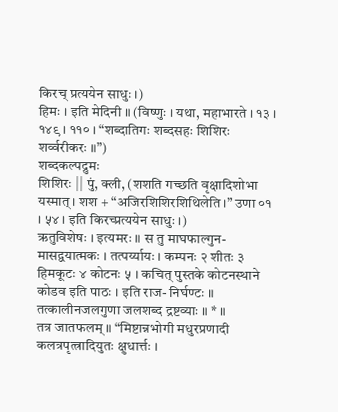किरच् प्रत्ययेन साधुः ।)
हिमः । इति मेदिनी ॥ (विष्णुः । यथा, महाभारते । १३ । १४९ । ११० । “शब्दातिगः शब्दसहः शिशिरः शर्व्वरीकरः ॥”)
शब्दकल्पद्रुमः
शिशिरः || पुं, क्ली, (शशति गच्छति वृक्षादिशोभा यस्मात् । शश + “अजिरशिशिरशिथिलेति ।” उणा ०१ । ५४ । इति किरच्प्रत्ययेन साधुः ।)
ऋतुविशेषः । इत्यमरः ॥ स तु माघफाल्गुन- मासद्वयात्मकः । तत्पर्य्यायः । कम्पनः २ शीतः ३ हिमकूटः ४ कोटनः ५ । कचित् पुस्तके कोटनस्थाने कोडव इति पाठः । इति राज- निर्घण्टः ॥ तत्कालीनजलगुणा जलशब्द द्रष्टव्याः ॥ * ॥
तत्र जातफलम् ॥ “मिष्टान्नभोगी मधुरप्रणादी कलत्रपृत्त्रादियुतः क्षुधार्त्तः ।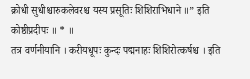क्रोधी सुधीश्चारुकलेवरश्च यस्य प्रसूतिः शिशिराभिधाने ॥” इति कोष्ठीप्रदीपः ॥ * ॥
तत्र वर्णनीयानि । करीयधूपः कुन्दः पद्मनाहः शिशिरोत्कर्षश्च । इति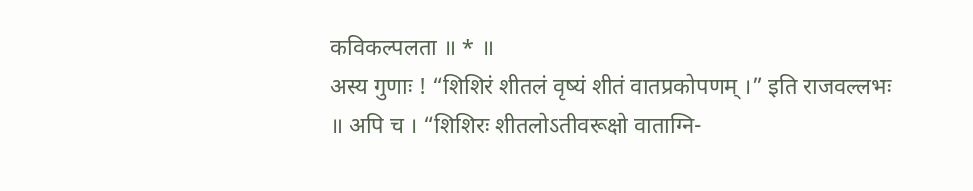कविकल्पलता ॥ * ॥
अस्य गुणाः ! “शिशिरं शीतलं वृष्यं शीतं वातप्रकोपणम् ।” इति राजवल्लभः ॥ अपि च । “शिशिरः शीतलोऽतीवरूक्षो वाताग्नि-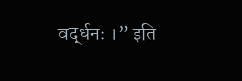वर्द्धनः ।” इति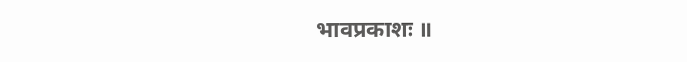भावप्रकाशः ॥